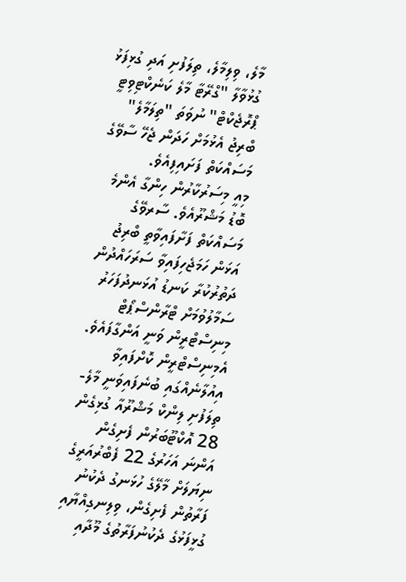މާލެ، ވިލިމާލެ، ތިލަފުށި އަދި ގުޅިފަޅު ގުޅުވާލާ "ގްރޭޓާ މާލެ ކަނެކްޓިވިޓީ ޕްރޮޖެކްޓް" ނުވަތަ "ތިލަމާލެ" ބްރިޖު އެޅުމަށް ހަދަން ޖެހޭ ސާވޭގެ މަސައްކަތް ފަށައިފިއެވެ.
މިއީ މިސަރުކާރުން ހިންގާ އެންމެ ބޮޑު މަޝްރޫއެވެ. ސާރވޭގެ މަސައްކަތް ފަށާފައިވާތީ ބްރިޖު އަޅަން ހަމަޖެހިފައިވާ ސަރަހައްދުން ދަތުރުކުރާ ކަނޑު އުޅަނދުފަހަރު ސަމާލުވުމަށް ޓްރާންސްޕޯޓް މިނިސްޓްރީން ވަނީ އަންގާފައެވެ. އެމިނިސްޓްރީން ކޮށްފައިވާ އިއުލާނެއްގައި ބުނެފައިވަނީ މާލެ-ތިލަފުށި ލިންކް މަޝްރޫއާ ގުޅިގެން 28 އޮކްޓޫބަރުން ފެށިގެން އަންނަ އަހަރުގެ 22 ފެބްރުއަރީގެ ނިޔަލަށް މާލޭގެ ހުޅަނގު ދެކުނު ފަރާތުން ފެށިގެން، ވިލިނގިއްޔާއި ގުޅީފަޅުގެ ދެކުނުފަރާތުގެ މޫދާއި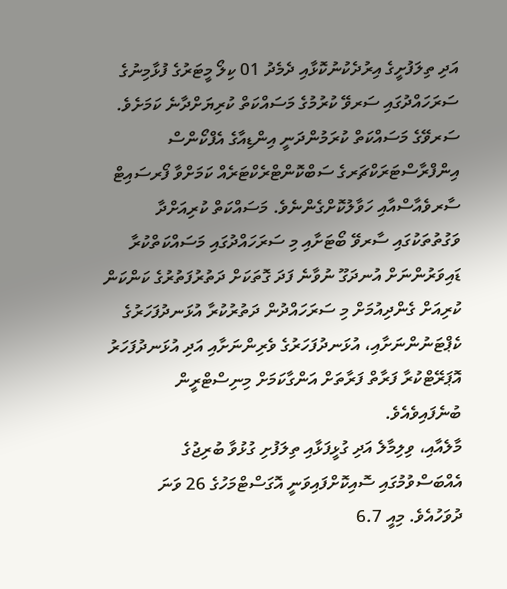އަދި ތިލަފުށީގެ އިރުދެކުނުކޮޅާއި ދެމެދު 01 ކިލޯ މީޓަރުގެ ފުޅާމިނުގެ ސަރަހައްދުގައި ސަރވޭ ކުރުމުގެ މަސައްކަތް ކުރިޔަށްދާނެ ކަމަށެވެ.
ސަރވޭގެ މަސައްކަތް ކުރަމުންދަނީ އިންޑިއާގެ އެފްކޯންސް އިންފްރާސްޓަރަކްޗަރގެ ސަބްކޮންޓްރެކްޓަރެއް ކަމަށްވާ ފޯރސައިޓް ސާރވެއާސްއާއި ހަވާލުކޮށްގެންނެވެ. މަސައްކަތް ކުރިއަށްދާ ވަގުތުތަކުގައި ސާރވޭ ބޯޓަށާއި މި ސަރަހައްދުގައި މަސައްކަތްކުރާ ޑައިވަރުންނަށް އުނދަގޫ ނުވާނެ ފަދަ ގޮތަކަށް ދަތުރުފަތުރުގެ ކަންކަން ކުރިއަށް ގެންދިއުމަށް މި ސަރަހައްދުން ދަތުރުކުރާ އުޅަނދުފަހަރުގެ ކެޕްޓަނުންނަށާއި، އުޅަނދުފަހަރުގެ ވެރިންނަށާއި އަދި އުޅަނދުފަހަރު އޮޕަރޭޓްކުރާ ފަރާތް ފަރާތަށް އަންގާކަމަށް މިނިސްޓްރީން ބުނެފައިވެއެވެ.
މާލެއާއި، ވިލިމާލެ އަދި ގުޅީފަޅާއި ތިލަފުށި ގުޅުވާ ބުރިޖުގެ އެއްބަސްވުމުގައި ސޮއިކޮށްފައިވަނީ އޮގަސްޓްމަހުގެ 26 ވަނަ ދުވަހުއެވެ. މިއީ 6.7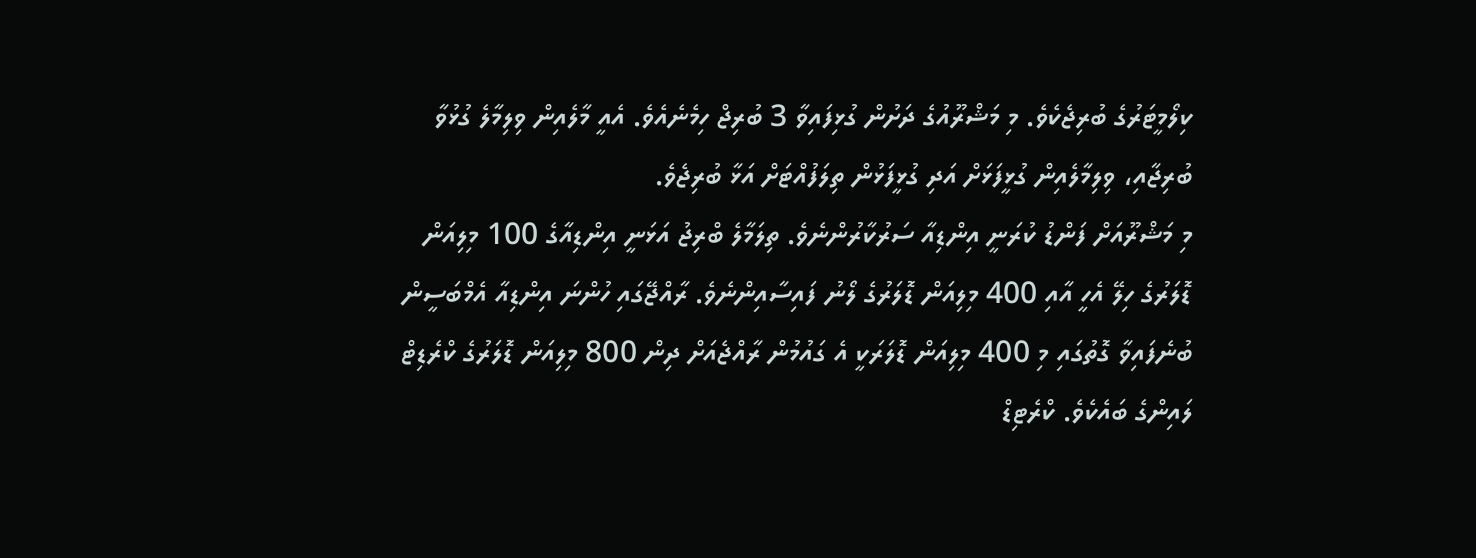ކިލޯމީޓަރުގެ ބުރިޖެކެވެ. މި މަޝްރޫއުގެ ދަށުން ގުޅިފައިވާ 3 ބުރިޖް ހިމެނެއެވެ. އެއީ މާލެއިން ވިލިމާލެ ގުޅުވާ ބުރިޖާއި، ވިލިމާލެއިން ގުޅީފަޅަށް އަދި ގުޅީފަޅުން ތިލަފުއްޓަށް އަޅާ ބުރިޖެވެ.
މި މަޝްރޫއަށް ފަންޑު ކުރަނީ އިންޑިއާ ސަރުކާރުންނެވެ. ތިލަމާލެ ބްރިޖު އަޅަނީ އިންޑިއާގެ 100 މިލިއަން ޑޮލަރުގެ ހިލޭ އެހީ އާއި 400 މިލިއަން ޑޮލަރުގެ ލޯނު ފައިސާއިންނެވެ. ރާއްޖޭގައި ހުންނަ އިންޑިއާ އެމްބަސީން ބުނެފައިވާ ގޮތުގައި މި 400 މިލިއަން ޑޮލަރަކީ އެ ގައުމުން ރާއްޖެއަށް ދިން 800 މިލިއަން ޑޮލަރުގެ ކްރެޑިޓް ލައިންގެ ބައެކެވެ. ކްރެޓިޑް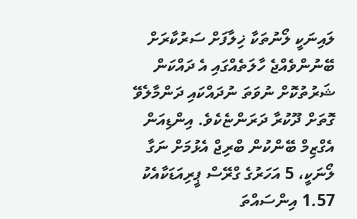ލައިނަކީ ލޯނުތަކާ ޚިލާފަށް ސަރުކާރަށް ބޭނުންވެއްޖެ ހާލަތެއްގައި އެ ދައްކަން ޝަރުތުކޮށް ނުވަތަ ނުދައްކައި ދަންމާލެވޭ ގޮތަށް ދޫކުރާ ދަރަންޏެކެވެ. އިންޑިއަން އެގްޒިމް ބޭންކުން ބްރިޖް އެޅުމަށް ނަގާ ލޯނަކީ، 5 އަހަރުގެ ގްރޭސް ޕީރިއަޑަކާއެކު 1.57 އިންސައްތަ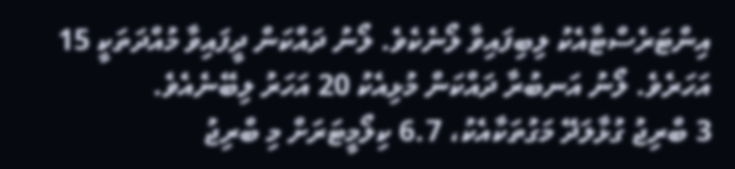އިންޓަރެސްޓާއެކު ލިބިފައިވާ ލޯނެކެވެ. ލޯނު ދައްކަން ދީފައިވާ މުއްދަތަކީ 15 އަހަރެވެ. ލޯނު އަނބުރާ ދައްކަން މުޅިއެކު 20 އަހަރު ލިބޭނެއެވެ.
3 ބްރިޖު ގުޅާލަދޭ މަގުތަކާއެކު، 6.7 ކިލޯމީޓަރަށް މި ބްރިޖު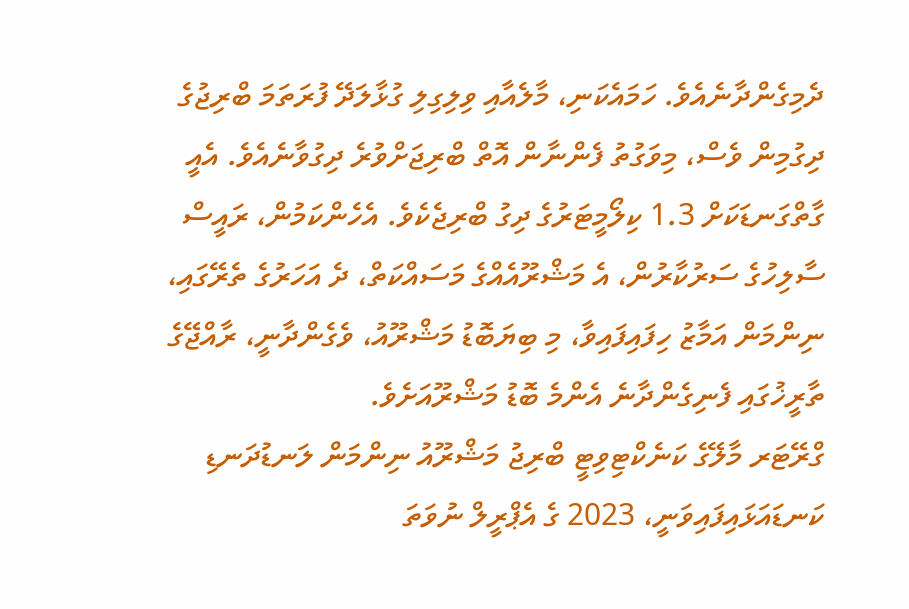ދެމިގެންދާނެއެވެ. ހަމައެކަނި، މާލެއާއި ވިލިގިލި ގުޅާލަދޭ ފުރަތަމަ ބްރިޖުގެ ދިގުމިން ވެސް، މިވަގުތު ފެންނާން އޮތް ބްރިޖަށްވުރެ ދިގުވާނެއެވެ. އެއީ ގާތްގަނޑަކަށް 1.3 ކިލޯމީޓަރުގެ ދިގު ބްރިޖެކެވެ. އެހެންކަމުން، ރައީސް ސާލިހުގެ ސަރުކާރުން، އެ މަޝްރޫއެއްގެ މަސައްކަތް، ދެ އަހަރުގެ ތެރޭގައި، ނިންމަން އަމާޒު ހިފައިފައިވާ، މި ބިޔަބޮޑު މަޝްރޫއު، ވެގެންދާނީ، ރާއްޖޭގެ ތާރީޚުގައި ފެނިގެންދާނެ އެންމެ ބޮޑު މަޝްރޫއަށެވެ.
ގްރޭޓަރ މާލޭގެ ކަނެކްޓިވިޓީ ބްރިޖު މަޝްރޫއު ނިންމަން ލަނޑުދަނޑި ކަނޑައަޅައިފައިވަނީ، 2023 ގެ އެޕްރީލް ނުވަތަ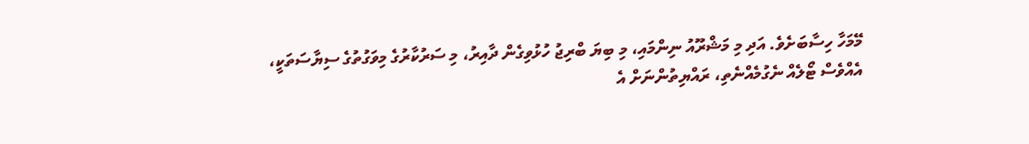މޭމަހާ ހިސާބަށެވެ. އަދި މި މަޝްރޫއު ނިންމައި، މި ބިޔަ ބްރިޖު ހުޅުވިގެން ދާއިރު، މި ސަރުކާރުގެ މިވަގުތުގެ ސިޔާސަތަކީ، އެއްވެސް ޓޯލެއް ނެގުމެއްނެތި، ރައްޔިތުންނަށް އެ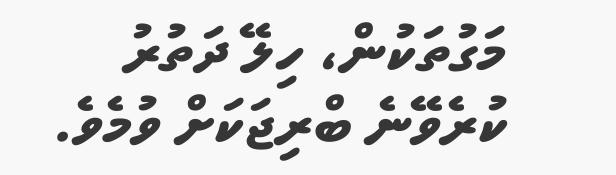މަގުތަކުން، ހިލޭ ދަތުރު ކުރެވޭނެ ބްރިޖަކަށް ވުމެވެ.